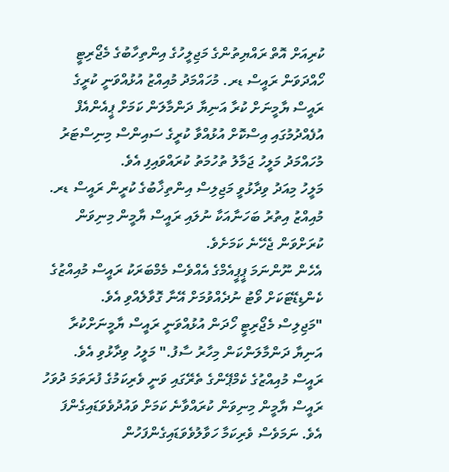ކުރިއަށް އޮތް ރައްޔިތުންގެ މަޖިލީހުގެ އިންތިހާބުގެ މެޖޯރިޓީ ހޯއްދަވަން ރައީސް ޑރ. މުހައްމަދު މުއިއްޒު އުޅުއްވަނީ ކުރީގެ ރައީސް ޔާމީނަށް ކުރާ އަނިޔާ ދަންމާލަން ކަމަށް ޕީއެންއެފް އުފެއްދުމުގައި އިސްކޮށް އުޅުއްވާ ކުރީގެ ސައިންސް މިނިސްޓަރު މުހައްމަދު މަލީހު ޖަމާލު ތުހުމަތު ކުރައްވައިފި އެވެ.
މަލީހު މިއަދު ވިދާޅުވީ މަޖިލިސް އިންތިޚާބުގެ ކުރީން ރައީސް ޑރ. މުއިއްޒު އިތުރު ބަހަނާއަކާ ނުލައި ރައީސް ޔާމީން މިނިވަން ކުރަށްވަން ޖެހޭނެ ކަމަށެވެ.
އެހެން ނޫންނަމަ ޕީޕީއެމްގެ އެއްވެސް މެމްބަރަކު ރައީސް މުއިއްޒުގެ ކެންޑިޑޭޓަކަށް ވޯޓު ނުދެއްވުމަށް އޭނާ ގޮވާލެއްވި އެވެ.
"މަޖިލިސް މެޖޯރިޓީ ހޯދަން އުޅުއްވަނީ ރައީސް ޔާމީނަށްކުރާ އަނިޔާ ދަންމާލަންކަން މިހާރު ސާފު." މަލީހު ވިދާޅުވި އެވެ.
ރައީސް މުއިއްޒުގެ ކެމްޕޭންގެ ތެރޭގައި ވަނީ ވެރިކަމުގެ ފުރަތަމަ ދުވަހު ރައީސް ޔާމީން މިނިވަން ކުރައްވާނެ ކަމަށް ވައުދުވެވަޑައިގެންފަ އެވެ. ނަމަވެސް ވެރިކަމާ ހަވާލުވެވަޑައިގެންފަހުން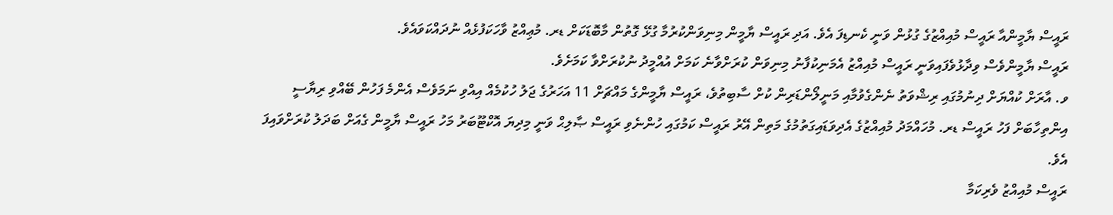ރައީސް ޔާމީންއާ ރައީސް މުއިއްޒުގެ ގުޅުން ވަނީ ކެނޑިފަ އެވެ. އަދި ރައީސް ޔާމީން މިނިވަންކުރުމާ ގުޅޭ ގޮތުން މާބޮޑަކަށް ޑރ. މުޢިއްޒު ވާހަކަފުޅެއް ނުދައްކަވައެވެ.
ރައީސް ޔާމީންވެސް ވިދާޅުވެފައިވަނީ ރައީސް މުއިއްޒު އެމަނިކުފާނު މިނިވަން ކުރަށްވާނެ ކަމަށް އުއްމީދު ނުކުރަށްވާ ކަމަށެވެ.
ވ. އާރަށް ކުއްޔަށް ދިނުމުގައި ރިޝްވަތު ނެންގެވުމާއި މަނީލޯންޑަރިން ކުށް ސާބިތުވެ، ރައީސް ޔާމީންގެ މައްޗަށް 11 އަހަރުގެ ޖަލު ހުކުމެއް އިއްވި ނަމަވެސް އެންމެ ފަހުން ބޭއްވި ރިޔާސީ އިންތިހާބަށް ފަހު ރައީސް ޑރ. މުހައްމަދު މުއިއްޒުގެ އެދިވަޑައިގަތުމުގެ މަތިން އޭރު ރައީސް ކަމުގައި ހުންނެވި ރައީސް ޞާލިޙް ވަނީ މިދިޔަ އޮކްޓޫބަރު މަހު ރައީސް ޔާމީން ގެއަށް ބަދަލު ކުރަށްވައިފަ އެވެ.
ރައީސް މުއިއްޒު ވެރިކަމާ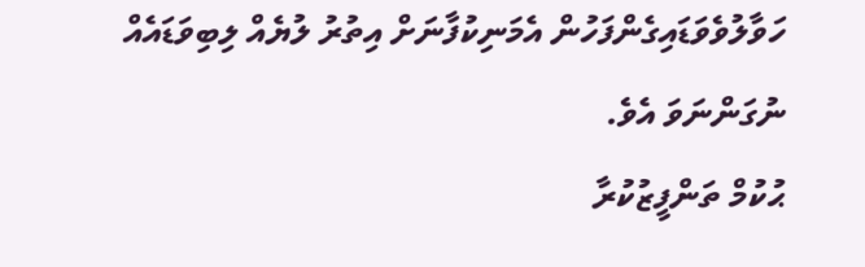ހަވާލުވެވަޑައިގެންފަހުން އެމަނިކުފާނަށް އިތުރު ލުޔެއް ލިބިވަޑައެއް ނުގަންނަވަ އެވެ.
ޙުކުމް ތަންފީޒުކުރާ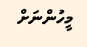މީހުންނަށް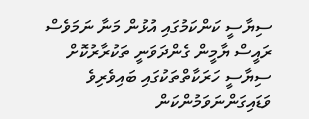ސިޔާސީ ކަންކަމުގައި އުޅުން މަނާ ނަމަވެސް ރައީސް ޔާމީން ގެންދަވަނީ ތަކުރާރުކޮށް ސިޔާސީ ހަރަކާތްތަކުގައި ބައިވެރިވެ ވަޑައިގަންނަވަމުންކަން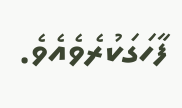ފާހަގަކުރެވެއެވެ.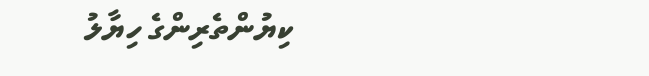ކިޔުންތެރިންގެ ހިޔާލު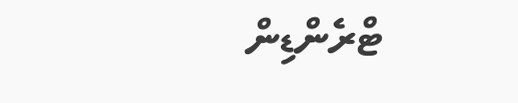ޓްރެންޑިން